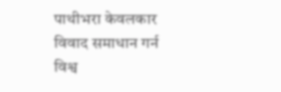पाथीभरा केवलकार विवाद समाधान गर्न विश्व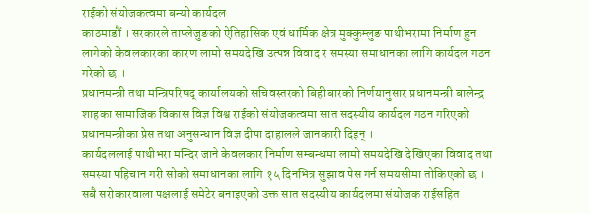राईको संयोजकत्वमा बन्यो कार्यदल
काठमाडौं । सरकारले ताप्लेजुङको ऐतिहासिक एवं धार्मिक क्षेत्र मुक्कुम्लुङ पाथीभरामा निर्माण हुन लागेको केवलकारका कारण लामो समयदेखि उत्पन्न विवाद र समस्या समाधानका लागि कार्यदल गठन गरेको छ ।
प्रधानमन्त्री तथा मन्त्रिपरिषद् कार्यालयको सचिवस्तरको बिहीबारको निर्णयानुसार प्रधानमन्त्री बालेन्द्र शाहका सामाजिक विकास विज्ञ विश्व राईको संयोजकत्वमा सात सदस्यीय कार्यदल गठन गरिएको प्रधानमन्त्रीका प्रेस तथा अनुसन्धान विज्ञ दीपा दाहालले जानकारी दिइन् ।
कार्यदललाई पाथीभरा मन्दिर जाने केवलकार निर्माण सम्बन्धमा लामो समयदेखि देखिएका विवाद तथा समस्या पहिचान गरी सोको समाधानका लागि १५ दिनभित्र सुझाव पेस गर्न समयसीमा तोकिएको छ ।
सबै सरोकारवाला पक्षलाई समेटेर बनाइएको उक्त सात सदस्यीय कार्यदलमा संयोजक राईसहित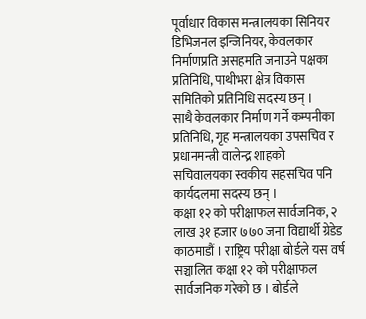पूर्वाधार विकास मन्त्रालयका सिनियर डिभिजनल इन्जिनियर, केवलकार निर्माणप्रति असहमति जनाउने पक्षका प्रतिनिधि, पाथीभरा क्षेत्र विकास समितिको प्रतिनिधि सदस्य छन् ।
साथै केवलकार निर्माण गर्ने कम्पनीका प्रतिनिधि, गृह मन्त्रालयका उपसचिव र प्रधानमन्त्री वालेन्द्र शाहको सचिवालयका स्वकीय सहसचिव पनि कार्यदलमा सदस्य छन् ।
कक्षा १२ को परीक्षाफल सार्वजनिक, २ लाख ३१ हजार ७७० जना विद्यार्थी ग्रेडेड
काठमाडौं । राष्ट्रिय परीक्षा बोर्डले यस वर्ष सञ्चालित कक्षा १२ को परीक्षाफल सार्वजनिक गरेको छ । बोर्डले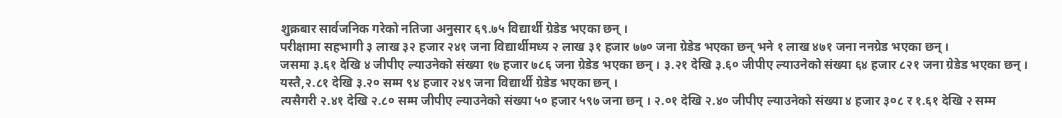शुक्रबार सार्वजनिक गरेको नतिजा अनुसार ६९.७५ विद्यार्थी ग्रेडेड भएका छन् ।
परीक्षामा सहभागी ३ लाख ३२ हजार २४१ जना विद्यार्थीमध्य २ लाख ३१ हजार ७७० जना ग्रेडेड भएका छन् भने १ लाख ४७१ जना ननग्रेड भएका छन् ।
जसमा ३.६१ देखि ४ जीपीए ल्याउनेको संख्या १७ हजार ७८६ जना ग्रेडेड भएका छन् । ३.२१ देखि ३.६० जीपीए ल्याउनेको संख्या ६४ हजार ८२१ जना ग्रेडेड भएका छन् ।
यस्तै,२.८१ देखि ३.२० सम्म ९४ हजार २४९ जना विद्यार्थी ग्रेडेड भएका छन् ।
त्यसैगरी २.४१ देखि २.८० सम्म जीपीए ल्याउनेको संख्या ५० हजार ५९७ जना छन् । २.०१ देखि २.४० जीपीए ल्याउनेको संख्या ४ हजार ३०८ र १.६१ देखि २ सम्म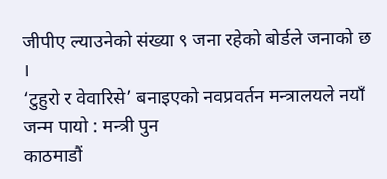जीपीए ल्याउनेको संख्या ९ जना रहेको बोर्डले जनाको छ ।
‘टुहुरो र वेवारिसे’ बनाइएको नवप्रवर्तन मन्त्रालयले नयाँ जन्म पायो : मन्त्री पुन
काठमाडौं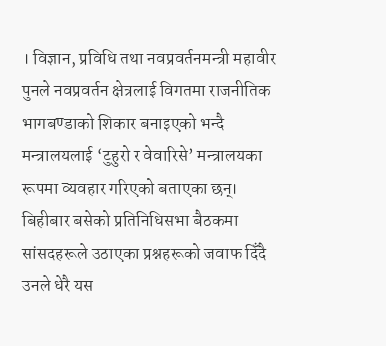। विज्ञान, प्रविधि तथा नवप्रवर्तनमन्त्री महावीर पुनले नवप्रवर्तन क्षेत्रलाई विगतमा राजनीतिक भागबण्डाको शिकार बनाइएको भन्दै मन्त्रालयलाई ‘टुहुरो र वेवारिसे’ मन्त्रालयका रूपमा व्यवहार गरिएको बताएका छन्।
बिहीबार बसेको प्रतिनिधिसभा बैठकमा सांसदहरूले उठाएका प्रश्नहरूको जवाफ दिँदै उनले धेरै यस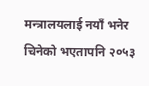मन्त्रालयलाई नयाँ भनेर चिनेको भएतापनि २०५३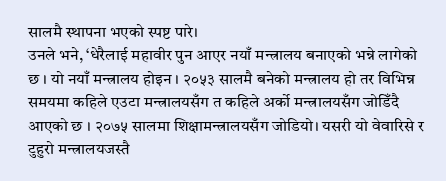सालमै स्थापना भएको स्पष्ट पारे।
उनले भने, ‘धेरैलाई महावीर पुन आएर नयाँ मन्त्रालय बनाएको भन्ने लागेको छ । यो नयाँ मन्त्रालय होइन । २०५३ सालमै बनेको मन्त्रालय हो तर विभिन्न समयमा कहिले एउटा मन्त्रालयसँग त कहिले अर्को मन्त्रालयसँग जोडिँदै आएको छ । २०७५ सालमा शिक्षामन्त्रालयसँग जोडियो। यसरी यो वेवारिसे र टुहुरो मन्त्रालयजस्तै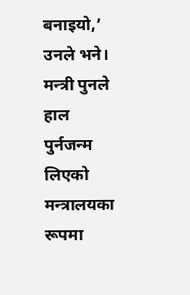बनाइयो,’ उनले भने।
मन्त्री पुनले हाल पुर्नजन्म लिएको मन्त्रालयका रूपमा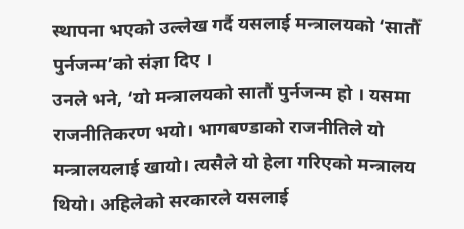स्थापना भएको उल्लेख गर्दै यसलाई मन्त्रालयको ‘सातौँ पुर्नजन्म’को संज्ञा दिए ।
उनले भने, ‘यो मन्त्रालयको सातौं पुर्नजन्म हो । यसमा राजनीतिकरण भयो। भागबण्डाको राजनीतिले यो मन्त्रालयलाई खायो। त्यसैले यो हेला गरिएको मन्त्रालय थियो। अहिलेको सरकारले यसलाई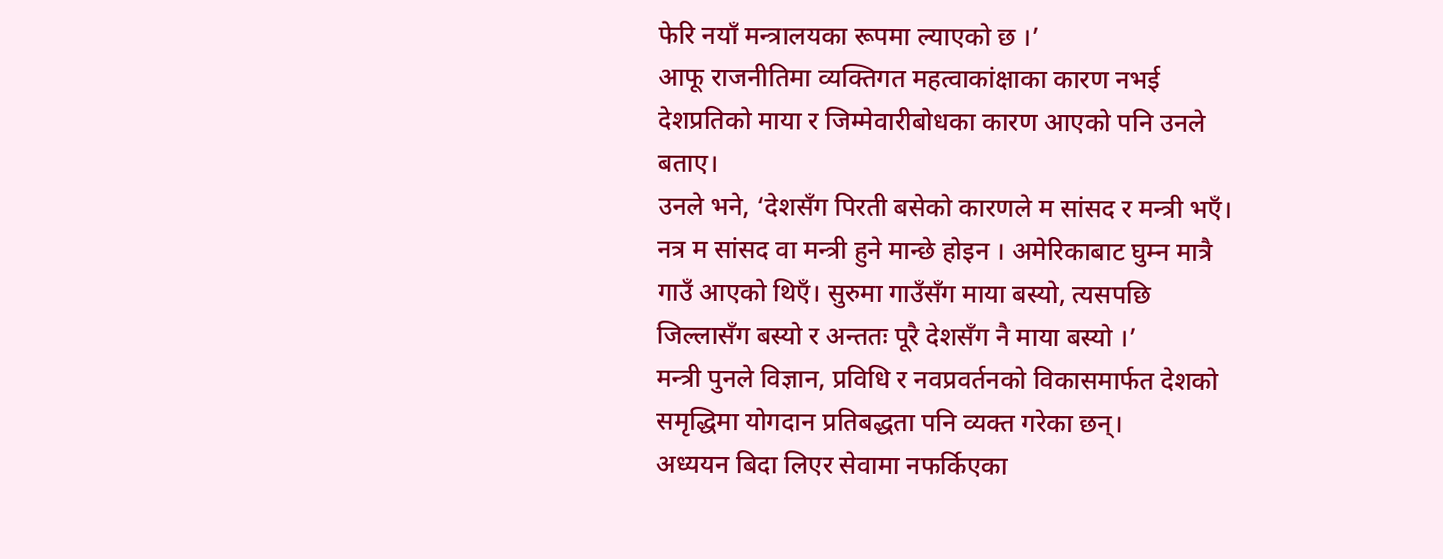फेरि नयाँ मन्त्रालयका रूपमा ल्याएको छ ।’
आफू राजनीतिमा व्यक्तिगत महत्वाकांक्षाका कारण नभई देशप्रतिको माया र जिम्मेवारीबोधका कारण आएको पनि उनले बताए।
उनले भने, ‘देशसँग पिरती बसेको कारणले म सांसद र मन्त्री भएँ। नत्र म सांसद वा मन्त्री हुने मान्छे होइन । अमेरिकाबाट घुम्न मात्रै गाउँ आएको थिएँ। सुरुमा गाउँसँग माया बस्यो, त्यसपछि जिल्लासँग बस्यो र अन्ततः पूरै देशसँग नै माया बस्यो ।’
मन्त्री पुनले विज्ञान, प्रविधि र नवप्रवर्तनको विकासमार्फत देशको समृद्धिमा योगदान प्रतिबद्धता पनि व्यक्त गरेका छन्।
अध्ययन बिदा लिएर सेवामा नफर्किएका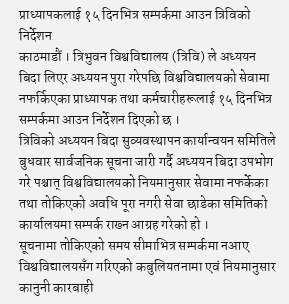प्राध्यापकलाई १५ दिनभित्र सम्पर्कमा आउन त्रिविको निर्देशन
काठमाडौं । त्रिभुवन विश्वविद्यालय (त्रिवि) ले अध्ययन बिदा लिएर अध्ययन पुरा गरेपछि विश्वविद्यालयको सेवामा नफर्किएका प्राध्यापक तथा कर्मचारीहरूलाई १५ दिनभित्र सम्पर्कमा आउन निर्देशन दिएको छ ।
त्रिविको अध्ययन बिदा सुव्यवस्थापन कार्यान्वयन समितिले बुधवार सार्वजनिक सूचना जारी गर्दै अध्ययन बिदा उपभोग गरे पश्चात् विश्वविद्यालयको नियमानुसार सेवामा नफर्केका तथा तोकिएको अवधि पूरा नगरी सेवा छाडेका समितिको कार्यालयमा सम्पर्क राख्न आग्रह गरेको हो ।
सूचनामा तोकिएको समय सीमाभित्र सम्पर्कमा नआए विश्वविद्यालयसँग गरिएको कबुलियतनामा एवं नियमानुसार कानुनी कारबाही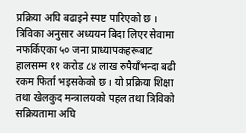प्रक्रिया अघि बढाइने स्पष्ट पारिएको छ ।
त्रिविका अनुसार अध्ययन बिदा लिएर सेवामा नफर्किएका ५० जना प्राध्यापकहरूबाट हालसम्म ११ करोड ८४ लाख रुपैयाँभन्दा बढी रकम फिर्ता भइसकेको छ । यो प्रक्रिया शिक्षा तथा खेलकुद मन्त्रालयको पहल तथा त्रिविको सक्रियतामा अघि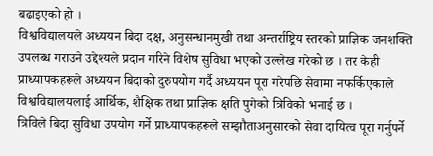बढाइएको हो ।
विश्वविद्यालयले अध्ययन बिदा दक्ष, अनुसन्धानमुखी तथा अन्तर्राष्ट्रिय स्तरको प्राज्ञिक जनशक्ति उपलब्ध गराउने उद्देश्यले प्रदान गरिने विशेष सुविधा भएको उल्लेख गरेको छ । तर केही प्राध्यापकहरूले अध्ययन बिदाको दुरुपयोग गर्दै अध्ययन पूरा गरेपछि सेवामा नफर्किएकाले विश्वविद्यालयलाई आर्थिक, शैक्षिक तथा प्राज्ञिक क्षति पुगेको त्रिविको भनाई छ ।
त्रिविले बिदा सुविधा उपयोग गर्ने प्राध्यापकहरूले सम्झौताअनुसारको सेवा दायित्व पूरा गर्नुपर्ने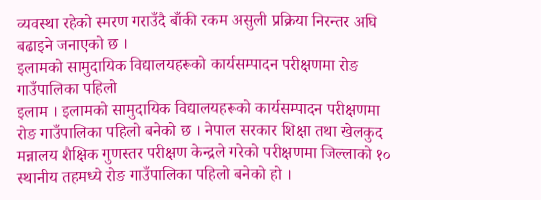व्यवस्था रहेको स्मरण गराउँदै बाँकी रकम असुली प्रक्रिया निरन्तर अघि बढाइने जनाएको छ ।
इलामको सामुदायिक विद्यालयहरूको कार्यसम्पादन परीक्षणमा रोङ गाउँपालिका पहिलो
इलाम । इलामको सामुदायिक विद्यालयहरूको कार्यसम्पादन परीक्षणमा रोङ गाउँपालिका पहिलो बनेको छ । नेपाल सरकार शिक्षा तथा खेलकुद मन्नालय शैक्षिक गुणस्तर परीक्षण केन्द्रले गरेको परीक्षणमा जिल्लाको १० स्थानीय तहमध्ये रोङ गाउँपालिका पहिलो बनेको हो ।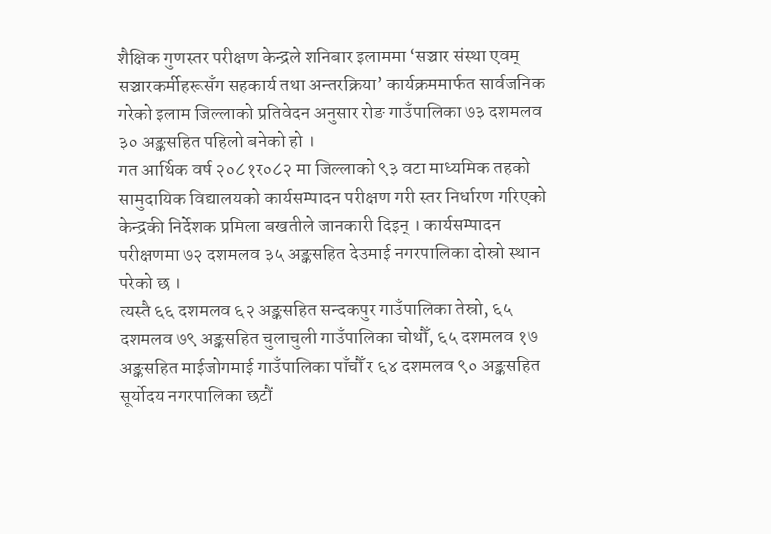शैक्षिक गुणस्तर परीक्षण केन्द्रले शनिबार इलाममा ‘सञ्चार संस्था एवम् सञ्चारकर्मीहरूसँग सहकार्य तथा अन्तरक्रिया’ कार्यक्रममार्फत सार्वजनिक गरेको इलाम जिल्लाको प्रतिवेदन अनुसार रोङ गाउँपालिका ७३ दशमलव ३० अङ्कसहित पहिलो बनेको हो ।
गत आर्थिक वर्ष २०८१र०८२ मा जिल्लाको ९३ वटा माध्यमिक तहको सामुदायिक विद्यालयको कार्यसम्पादन परीक्षण गरी स्तर निर्धारण गरिएको केन्द्रकी निर्देशक प्रमिला बखतीले जानकारी दिइन् । कार्यसम्पादन परीक्षणमा ७२ दशमलव ३५ अङ्कसहित देउमाई नगरपालिका दोस्रो स्थान परेको छ ।
त्यस्तै ६६ दशमलव ६२ अङ्कसहित सन्दकपुर गाउँपालिका तेस्रो, ६५ दशमलव ७९ अङ्कसहित चुलाचुली गाउँपालिका चोथौँ, ६५ दशमलव १७ अङ्कसहित माईजोगमाई गाउँपालिका पाँचौँ र ६४ दशमलव ९० अङ्कसहित सूर्योदय नगरपालिका छटौं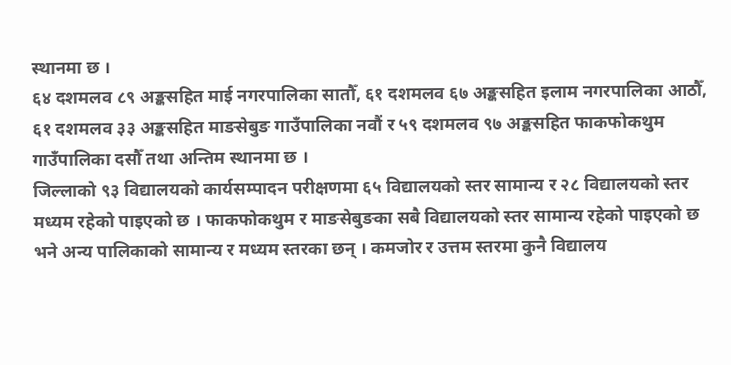स्थानमा छ ।
६४ दशमलव ८९ अङ्कसहित माई नगरपालिका सातौँ, ६१ दशमलव ६७ अङ्कसहित इलाम नगरपालिका आठौँ, ६१ दशमलव ३३ अङ्कसहित माङसेबुङ गाउँपालिका नवौं र ५९ दशमलव ९७ अङ्कसहित फाकफोकथुम गाउँपालिका दसौँ तथा अन्तिम स्थानमा छ ।
जिल्लाको ९३ विद्यालयको कार्यसम्पादन परीक्षणमा ६५ विद्यालयको स्तर सामान्य र २८ विद्यालयको स्तर मध्यम रहेको पाइएको छ । फाकफोकथुम र माङसेबुङका सबै विद्यालयको स्तर सामान्य रहेको पाइएको छ भने अन्य पालिकाको सामान्य र मध्यम स्तरका छन् । कमजोर र उत्तम स्तरमा कुनै विद्यालय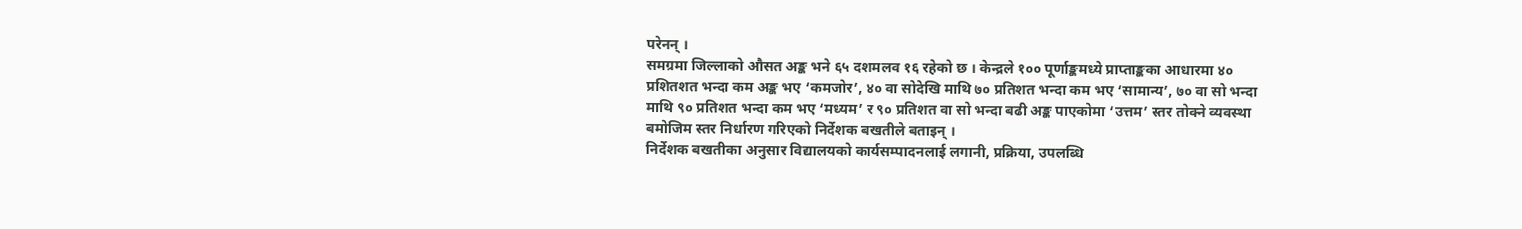परेनन् ।
समग्रमा जिल्लाको औसत अङ्क भने ६५ दशमलव १६ रहेको छ । केन्द्रले १०० पूर्णाङ्कमध्ये प्राप्ताङ्कका आधारमा ४० प्रशितशत भन्दा कम अङ्क भए ‘कमजोर’, ४० वा सोदेखि माथि ७० प्रतिशत भन्दा कम भए ‘सामान्य’, ७० वा सो भन्दा माथि ९० प्रतिशत भन्दा कम भए ‘मध्यम’ र ९० प्रतिशत वा सो भन्दा बढी अङ्क पाएकोमा ‘उत्तम’ स्तर तोक्ने व्यवस्था बमोजिम स्तर निर्धारण गरिएको निर्देशक बखतीले बताइन् ।
निर्देशक बखतीका अनुसार विद्यालयको कार्यसम्पादनलाई लगानी, प्रक्रिया, उपलब्धि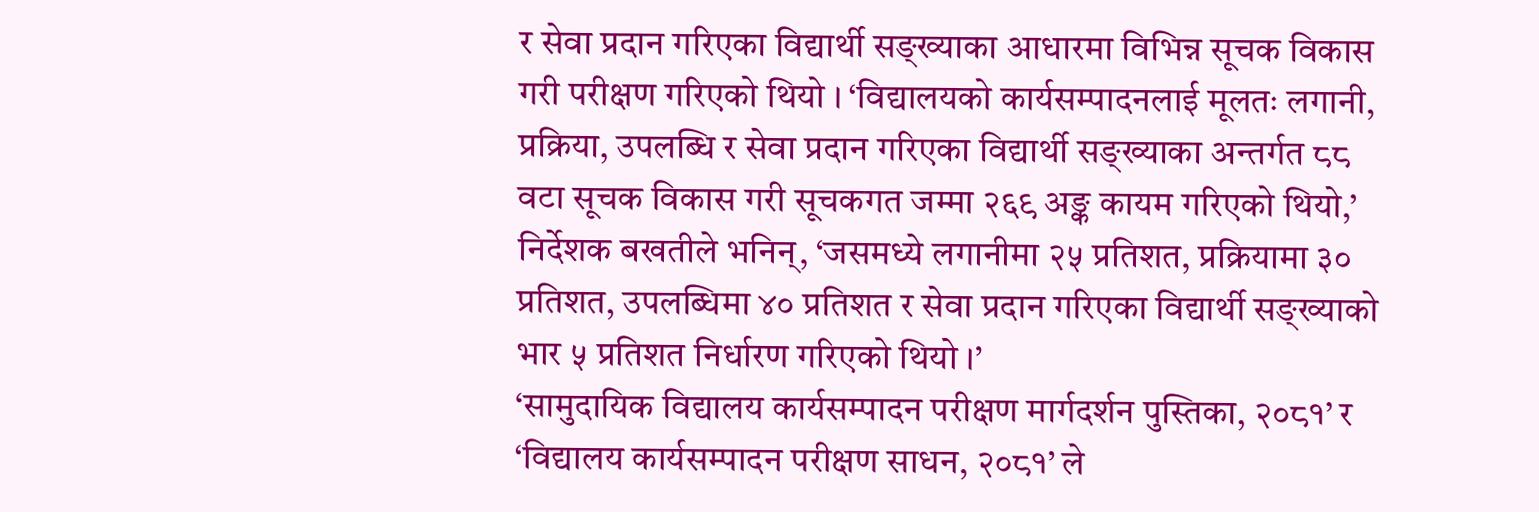र सेवा प्रदान गरिएका विद्यार्थी सङ्ख्याका आधारमा विभिन्न सूचक विकास गरी परीक्षण गरिएको थियो । ‘विद्यालयको कार्यसम्पादनलाई मूलतः लगानी, प्रक्रिया, उपलब्धि र सेवा प्रदान गरिएका विद्यार्थी सङ्ख्याका अन्तर्गत ८८ वटा सूचक विकास गरी सूचकगत जम्मा २६९ अङ्क कायम गरिएको थियो,’ निर्देशक बखतीले भनिन्, ‘जसमध्ये लगानीमा २५ प्रतिशत, प्रक्रियामा ३० प्रतिशत, उपलब्धिमा ४० प्रतिशत र सेवा प्रदान गरिएका विद्यार्थी सङ्ख्याको भार ५ प्रतिशत निर्धारण गरिएको थियो ।’
‘सामुदायिक विद्यालय कार्यसम्पादन परीक्षण मार्गदर्शन पुस्तिका, २०८१’ र ‘विद्यालय कार्यसम्पादन परीक्षण साधन, २०८१’ ले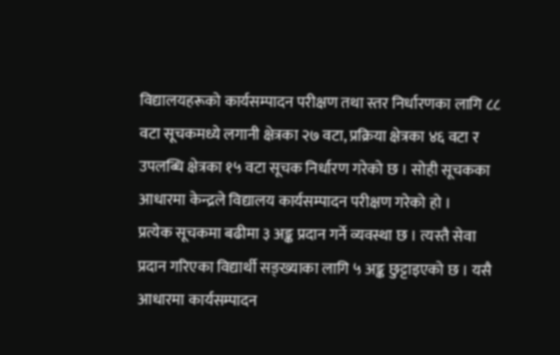विद्यालयहरूको कार्यसम्पादन परीक्षण तथा स्तर निर्धारणका लागि ८८ वटा सूचकमध्ये लगानी क्षेत्रका २७ वटा, प्रक्रिया क्षेत्रका ४६ वटा र उपलब्धि क्षेत्रका १५ वटा सूचक निर्धारण गरेको छ । सोही सूचकका आधारमा केन्द्रले विद्यालय कार्यसम्पादन परीक्षण गरेको हो ।
प्रत्येक सूचकमा बढीमा ३ अङ्क प्रदान गर्ने व्यवस्था छ । त्यस्तै सेवा प्रदान गरिएका विद्यार्थी सङ्ख्याका लागि ५ अङ्क छुट्टाइएको छ । यसै आधारमा कार्यसम्पादन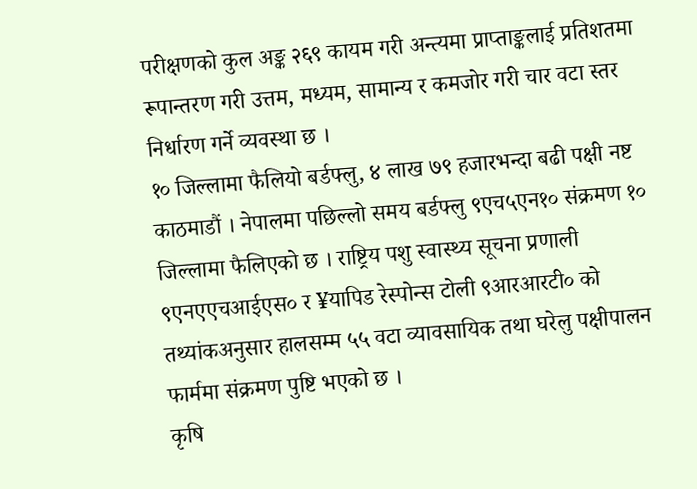परीक्षणको कुल अङ्क २६९ कायम गरी अन्त्यमा प्राप्ताङ्कलाई प्रतिशतमा रूपान्तरण गरी उत्तम, मध्यम, सामान्य र कमजोर गरी चार वटा स्तर निर्धारण गर्ने व्यवस्था छ ।
१० जिल्लामा फैलियो बर्डफ्लु, ४ लाख ७९ हजारभन्दा बढी पक्षी नष्ट
काठमाडौं । नेपालमा पछिल्लो समय बर्डफ्लु ९एच५एन१० संक्रमण १० जिल्लामा फैलिएको छ । राष्ट्रिय पशु स्वास्थ्य सूचना प्रणाली ९एनएएचआईएस० र ¥यापिड रेस्पोन्स टोली ९आरआरटी० को तथ्यांकअनुसार हालसम्म ५५ वटा व्यावसायिक तथा घरेलु पक्षीपालन फार्ममा संक्रमण पुष्टि भएको छ ।
कृषि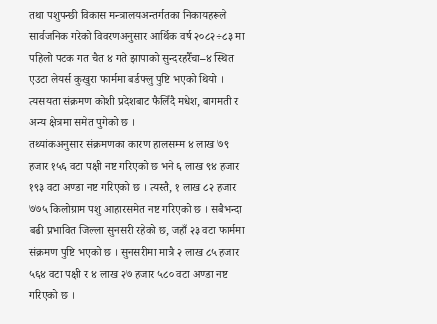तथा पशुपन्छी विकास मन्त्रालयअन्तर्गतका निकायहरूले सार्वजनिक गरेको विवरणअनुसार आर्थिक वर्ष २०८२÷८३ मा पहिलो पटक गत चैत ४ गते झापाको सुन्दरहरैँचा–४ स्थित एउटा लेयर्स कुखुरा फार्ममा बर्डफ्लु पुष्टि भएको थियो । त्यसयता संक्रमण कोशी प्रदेशबाट फैलिँदै मधेश, बागमती र अन्य क्षेत्रमा समेत पुगेको छ ।
तथ्यांकअनुसार संक्रमणका कारण हालसम्म ४ लाख ७९ हजार १५६ वटा पक्षी नष्ट गरिएको छ भने ६ लाख ९४ हजार १९३ वटा अण्डा नष्ट गरिएको छ । त्यस्तै, १ लाख ८२ हजार ७७५ किलोग्राम पशु आहारसमेत नष्ट गरिएको छ । सबैभन्दा बढी प्रभावित जिल्ला सुनसरी रहेको छ, जहाँ २३ वटा फार्ममा संक्रमण पुष्टि भएको छ । सुनसरीमा मात्रै २ लाख ८५ हजार ५६४ वटा पक्षी र ४ लाख २७ हजार ५८० वटा अण्डा नष्ट गरिएको छ ।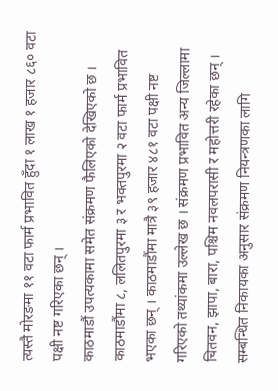त्यस्तै मोरङमा ११ वटा फार्म प्रभावित हुँदा १ लाख १ हजार ८६० वटा पक्षी नष्ट गरिएका छन् ।
काठमाडौं उपत्यकामा समेत संक्रमण फैलिएको देखिएको छ । काठमाडौंमा ८, ललितपुरमा ३ र भक्तपुरमा २ वटा फार्म प्रभावित भएका छन् । काठमाडौंमा मात्रै ३९ हजार ४८१ वटा पक्षी नष्ट गरिएको तथ्यांकमा उल्लेख छ । संक्रमण प्रभावित अन्य जिल्लामा चितवन, झापा, बारा, पश्चिम नवलपरासी र महोत्तरी रहेका छन् । सम्बन्धित निकायका अनुसार संक्रमण नियन्त्रणका लागि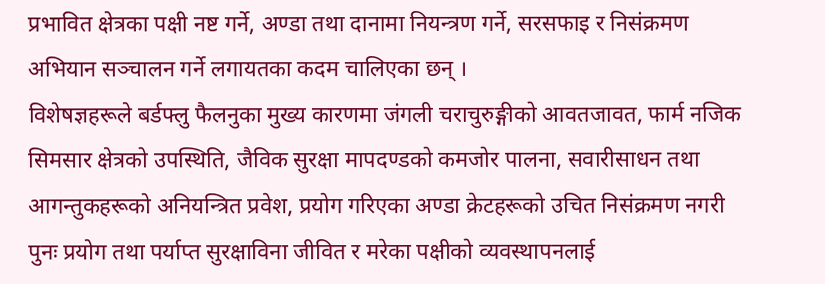प्रभावित क्षेत्रका पक्षी नष्ट गर्ने, अण्डा तथा दानामा नियन्त्रण गर्ने, सरसफाइ र निसंक्रमण अभियान सञ्चालन गर्ने लगायतका कदम चालिएका छन् ।
विशेषज्ञहरूले बर्डफ्लु फैलनुका मुख्य कारणमा जंगली चराचुरुङ्गीको आवतजावत, फार्म नजिक सिमसार क्षेत्रको उपस्थिति, जैविक सुरक्षा मापदण्डको कमजोर पालना, सवारीसाधन तथा आगन्तुकहरूको अनियन्त्रित प्रवेश, प्रयोग गरिएका अण्डा क्रेटहरूको उचित निसंक्रमण नगरी पुनः प्रयोग तथा पर्याप्त सुरक्षाविना जीवित र मरेका पक्षीको व्यवस्थापनलाई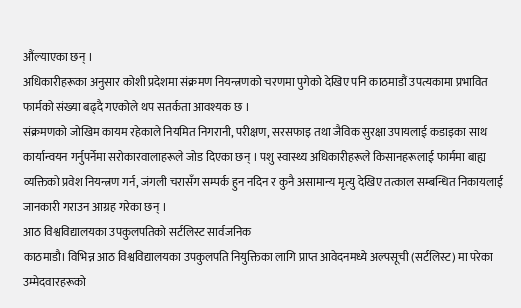औंल्याएका छन् ।
अधिकारीहरूका अनुसार कोशी प्रदेशमा संक्रमण नियन्त्रणको चरणमा पुगेको देखिए पनि काठमाडौं उपत्यकामा प्रभावित फार्मको संख्या बढ्दै गएकोले थप सतर्कता आवश्यक छ ।
संक्रमणको जोखिम कायम रहेकाले नियमित निगरानी, परीक्षण, सरसफाइ तथा जैविक सुरक्षा उपायलाई कडाइका साथ कार्यान्वयन गर्नुपर्नेमा सरोकारवालाहरूले जोड दिएका छन् । पशु स्वास्थ्य अधिकारीहरूले किसानहरूलाई फार्ममा बाह्य व्यक्तिको प्रवेश नियन्त्रण गर्न, जंगली चरासँग सम्पर्क हुन नदिन र कुनै असामान्य मृत्यु देखिए तत्काल सम्बन्धित निकायलाई जानकारी गराउन आग्रह गरेका छन् ।
आठ विश्वविद्यालयका उपकुलपतिको सर्टलिस्ट सार्वजनिक
काठमाडौ। विभिन्न आठ विश्वविद्यालयका उपकुलपति नियुक्तिका लागि प्राप्त आवेदनमध्ये अल्पसूची (सर्टलिस्ट) मा परेका उम्मेदवारहरूको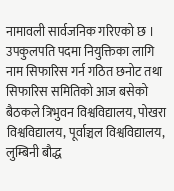नामावली सार्वजनिक गरिएको छ । उपकुलपति पदमा नियुक्तिका लागि नाम सिफारिस गर्न गठित छनोट तथा सिफारिस समितिको आज बसेको बैठकले त्रिभुवन विश्वविद्यालय, पोखरा विश्वविद्यालय, पूर्वाञ्चल विश्वविद्यालय, लुम्बिनी बौद्ध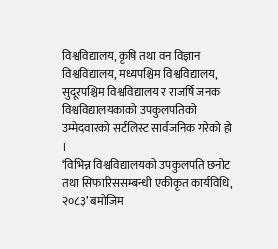विश्वविद्यालय, कृषि तथा वन विज्ञान विश्वविद्यालय, मध्यपश्चिम विश्वविद्यालय, सुदूरपश्चिम विश्वविद्यालय र राजर्षि जनक विश्वविद्यालयकाको उपकुलपतिको उम्मेदवारको सर्टलिस्ट सार्वजनिक गरेको हो ।
‘विभिन्न विश्वविद्यालयको उपकुलपति छनोट तथा सिफारिससम्बन्धी एकीकृत कार्यविधि, २०८३’ बमोजिम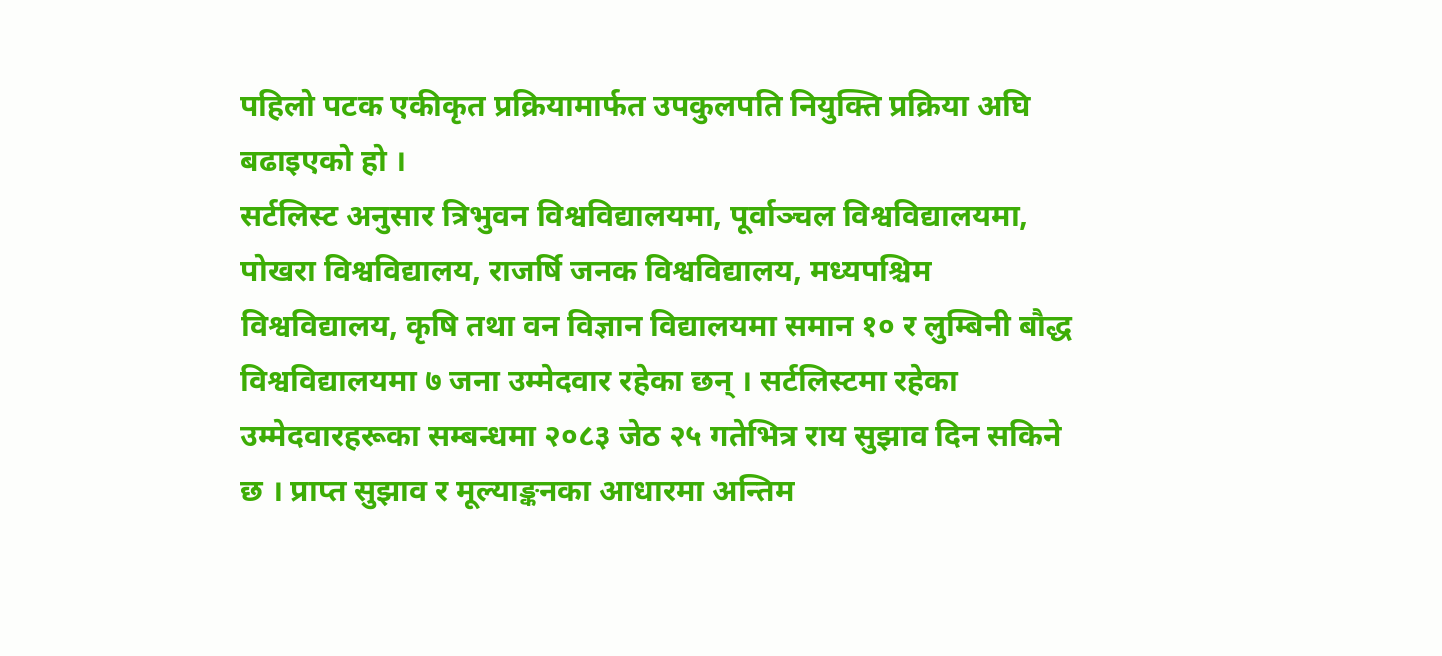पहिलो पटक एकीकृत प्रक्रियामार्फत उपकुलपति नियुक्ति प्रक्रिया अघि बढाइएको हो ।
सर्टलिस्ट अनुसार त्रिभुवन विश्वविद्यालयमा, पूर्वाञ्चल विश्वविद्यालयमा, पोखरा विश्वविद्यालय, राजर्षि जनक विश्वविद्यालय, मध्यपश्चिम विश्वविद्यालय, कृषि तथा वन विज्ञान विद्यालयमा समान १० र लुम्बिनी बौद्ध विश्वविद्यालयमा ७ जना उम्मेदवार रहेका छन् । सर्टलिस्टमा रहेका उम्मेदवारहरूका सम्बन्धमा २०८३ जेठ २५ गतेभित्र राय सुझाव दिन सकिने छ । प्राप्त सुझाव र मूल्याङ्कनका आधारमा अन्तिम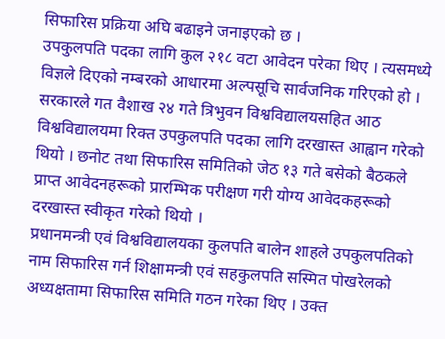सिफारिस प्रक्रिया अघि बढाइने जनाइएको छ ।
उपकुलपति पदका लागि कुल २१८ वटा आवेदन परेका थिए । त्यसमध्ये विज्ञले दिएको नम्बरको आधारमा अल्पसूचि सार्वजनिक गरिएको हो ।
सरकारले गत वैशाख २४ गते त्रिभुवन विश्वविद्यालयसहित आठ विश्वविद्यालयमा रिक्त उपकुलपति पदका लागि दरखास्त आह्वान गरेको थियो । छनोट तथा सिफारिस समितिको जेठ १३ गते बसेको बैठकले प्राप्त आवेदनहरूको प्रारम्भिक परीक्षण गरी योग्य आवेदकहरूको दरखास्त स्वीकृत गरेको थियो ।
प्रधानमन्त्री एवं विश्वविद्यालयका कुलपति बालेन शाहले उपकुलपतिको नाम सिफारिस गर्न शिक्षामन्त्री एवं सहकुलपति सस्मित पोखरेलको अध्यक्षतामा सिफारिस समिति गठन गरेका थिए । उक्त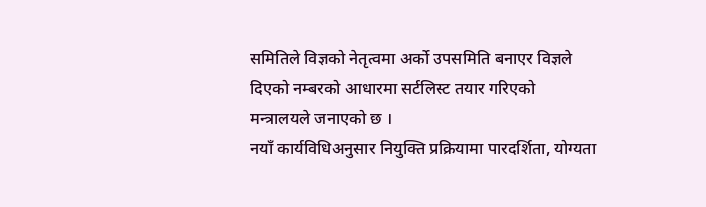समितिले विज्ञको नेतृत्वमा अर्को उपसमिति बनाएर विज्ञले दिएको नम्बरको आधारमा सर्टलिस्ट तयार गरिएको मन्त्रालयले जनाएको छ ।
नयाँ कार्यविधिअनुसार नियुक्ति प्रक्रियामा पारदर्शिता, योग्यता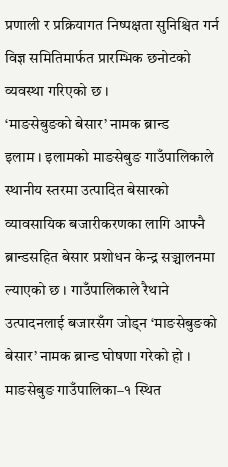प्रणाली र प्रक्रियागत निष्पक्षता सुनिश्चित गर्न विज्ञ समितिमार्फत प्रारम्भिक छनोटको व्यवस्था गरिएको छ ।
‘माङसेबुङको बेसार’ नामक ब्रान्ड
इलाम । इलामको माङसेबुङ गाउँपालिकाले स्थानीय स्तरमा उत्पादित बेसारको व्यावसायिक बजारीकरणका लागि आफ्नै ब्रान्डसहित बेसार प्रशोधन केन्द्र सञ्चालनमा ल्याएको छ । गाउँपालिकाले रैथाने उत्पादनलाई बजारसँग जोड्न ‘माङसेबुङको बेसार’ नामक ब्रान्ड घोषणा गरेको हो ।
माङसेबुङ गाउँपालिका–१ स्थित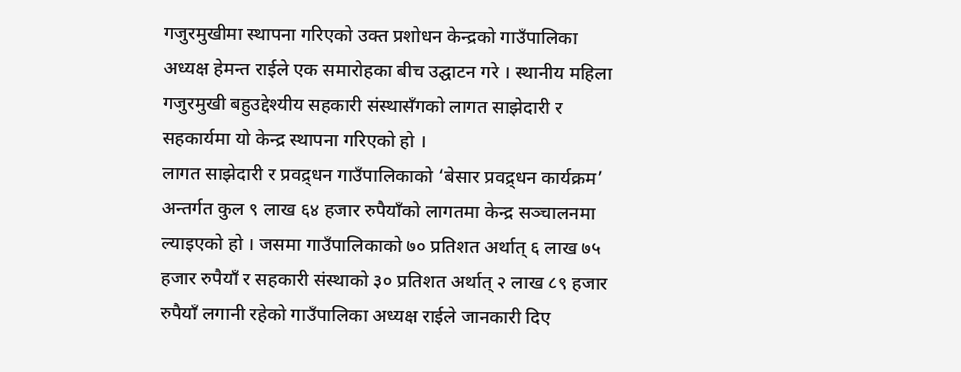गजुरमुखीमा स्थापना गरिएको उक्त प्रशोधन केन्द्रको गाउँपालिका अध्यक्ष हेमन्त राईले एक समारोहका बीच उद्घाटन गरे । स्थानीय महिला गजुरमुखी बहुउद्देश्यीय सहकारी संस्थासँगको लागत साझेदारी र सहकार्यमा यो केन्द्र स्थापना गरिएको हो ।
लागत साझेदारी र प्रवद्र्धन गाउँपालिकाको ‘बेसार प्रवद्र्धन कार्यक्रम’ अन्तर्गत कुल ९ लाख ६४ हजार रुपैयाँको लागतमा केन्द्र सञ्चालनमा ल्याइएको हो । जसमा गाउँपालिकाको ७० प्रतिशत अर्थात् ६ लाख ७५ हजार रुपैयाँ र सहकारी संस्थाको ३० प्रतिशत अर्थात् २ लाख ८९ हजार रुपैयाँ लगानी रहेको गाउँपालिका अध्यक्ष राईले जानकारी दिए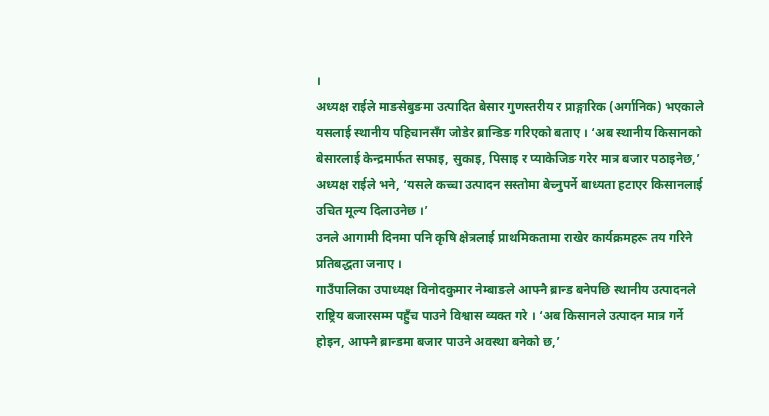।
अध्यक्ष राईले माङसेबुङमा उत्पादित बेसार गुणस्तरीय र प्राङ्गारिक (अर्गानिक) भएकाले यसलाई स्थानीय पहिचानसँग जोडेर ब्रान्डिङ गरिएको बताए । ‘अब स्थानीय किसानको बेसारलाई केन्द्रमार्फत सफाइ, सुकाइ, पिसाइ र प्याकेजिङ गरेर मात्र बजार पठाइनेछ,’ अध्यक्ष राईले भने, ‘यसले कच्चा उत्पादन सस्तोमा बेच्नुपर्ने बाध्यता हटाएर किसानलाई उचित मूल्य दिलाउनेछ ।’
उनले आगामी दिनमा पनि कृषि क्षेत्रलाई प्राथमिकतामा राखेर कार्यक्रमहरू तय गरिने प्रतिबद्धता जनाए ।
गाउँपालिका उपाध्यक्ष विनोदकुमार नेम्बाङले आफ्नै ब्रान्ड बनेपछि स्थानीय उत्पादनले राष्ट्रिय बजारसम्म पहुँच पाउने विश्वास व्यक्त गरे । ‘अब किसानले उत्पादन मात्र गर्ने होइन, आफ्नै ब्रान्डमा बजार पाउने अवस्था बनेको छ,’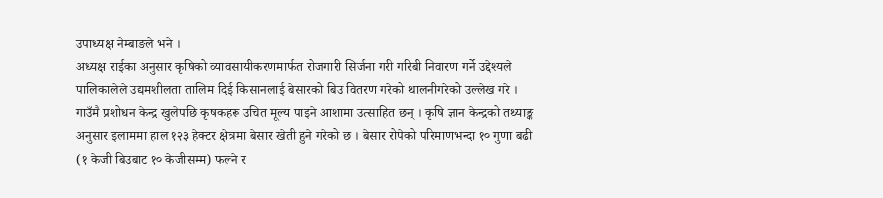उपाध्यक्ष नेम्बाङले भने ।
अध्यक्ष राईका अनुसार कृषिको व्यावसायीकरणमार्फत रोजगारी सिर्जना गरी गरिबी निवारण गर्ने उद्देश्यले पालिकालेले उद्यमशीलता तालिम दिई किसानलाई बेसारको बिउ वितरण गरेको थालनीगरेको उल्लेख गरे ।
गाउँमै प्रशोधन केन्द्र खुलेपछि कृषकहरू उचित मूल्य पाइने आशामा उत्साहित छन् । कृषि ज्ञान केन्द्रको तथ्याङ्क अनुसार इलाममा हाल १२३ हेक्टर क्षेत्रमा बेसार खेती हुने गरेको छ । बेसार रोपेको परिमाणभन्दा १० गुणा बढी (१ केजी बिउबाट १० केजीसम्म) फल्ने र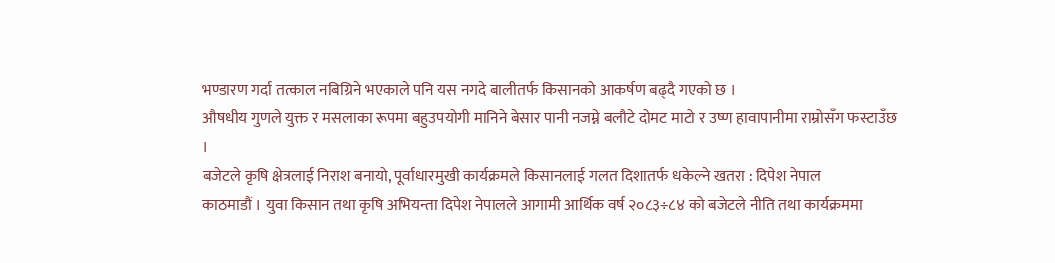भण्डारण गर्दा तत्काल नबिग्रिने भएकाले पनि यस नगदे बालीतर्फ किसानको आकर्षण बढ्दै गएको छ ।
औषधीय गुणले युक्त र मसलाका रूपमा बहुउपयोगी मानिने बेसार पानी नजम्ने बलौटे दोमट माटो र उष्ण हावापानीमा राम्रोसँग फस्टाउँछ ।
बजेटले कृषि क्षेत्रलाई निराश बनायो, पूर्वाधारमुखी कार्यक्रमले किसानलाई गलत दिशातर्फ धकेल्ने खतरा : दिपेश नेपाल
काठमाडौं । युवा किसान तथा कृषि अभियन्ता दिपेश नेपालले आगामी आर्थिक वर्ष २०८३÷८४ को बजेटले नीति तथा कार्यक्रममा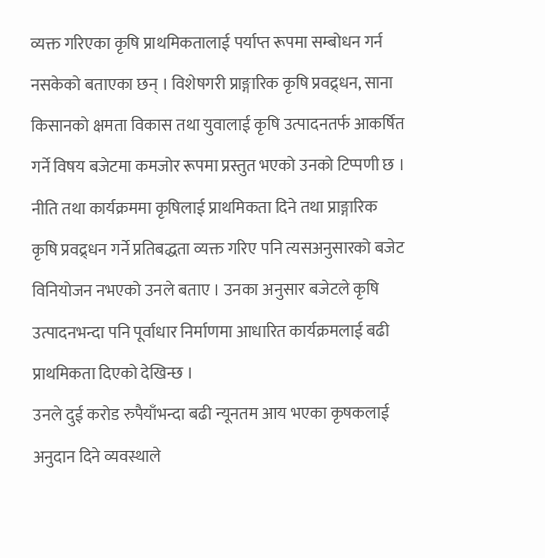व्यक्त गरिएका कृषि प्राथमिकतालाई पर्याप्त रूपमा सम्बोधन गर्न नसकेको बताएका छन् । विशेषगरी प्राङ्गारिक कृषि प्रवद्र्धन, साना किसानको क्षमता विकास तथा युवालाई कृषि उत्पादनतर्फ आकर्षित गर्ने विषय बजेटमा कमजोर रूपमा प्रस्तुत भएको उनको टिप्पणी छ ।
नीति तथा कार्यक्रममा कृषिलाई प्राथमिकता दिने तथा प्राङ्गारिक कृषि प्रवद्र्धन गर्ने प्रतिबद्धता व्यक्त गरिए पनि त्यसअनुसारको बजेट विनियोजन नभएको उनले बताए । उनका अनुसार बजेटले कृषि उत्पादनभन्दा पनि पूर्वाधार निर्माणमा आधारित कार्यक्रमलाई बढी प्राथमिकता दिएको देखिन्छ ।
उनले दुई करोड रुपैयाँभन्दा बढी न्यूनतम आय भएका कृषकलाई अनुदान दिने व्यवस्थाले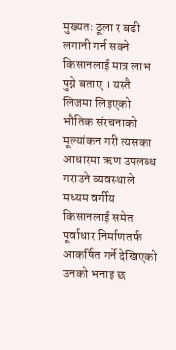मुख्यतः ठूला र बढी लगानी गर्न सक्ने किसानलाई मात्र लाभ पुग्ने बताए । यस्तै लिजमा लिइएको भौतिक संरचनाको मूल्यांकन गरी त्यसका आधारमा ऋण उपलब्ध गराउने व्यवस्थाले मध्यम वर्गीय किसानलाई समेत पूर्वाधार निर्माणतर्फ आकर्षित गर्ने देखिएको उनको भनाइ छ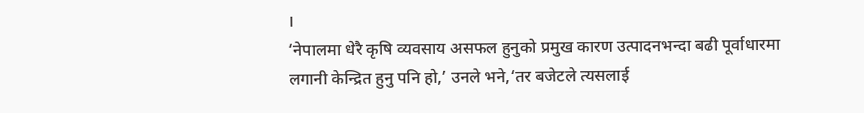।
‘नेपालमा धेरै कृषि व्यवसाय असफल हुनुको प्रमुख कारण उत्पादनभन्दा बढी पूर्वाधारमा लगानी केन्द्रित हुनु पनि हो,’ उनले भने,‘तर बजेटले त्यसलाई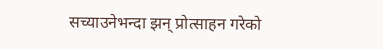सच्याउनेभन्दा झन् प्रोत्साहन गरेको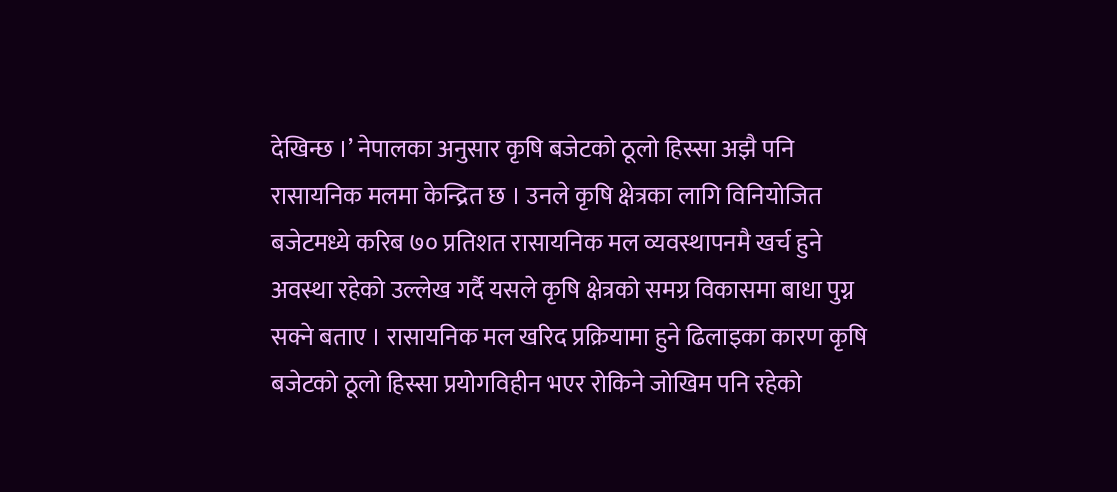देखिन्छ ।’ नेपालका अनुसार कृषि बजेटको ठूलो हिस्सा अझै पनि रासायनिक मलमा केन्द्रित छ । उनले कृषि क्षेत्रका लागि विनियोजित बजेटमध्ये करिब ७० प्रतिशत रासायनिक मल व्यवस्थापनमै खर्च हुने अवस्था रहेको उल्लेख गर्दै यसले कृषि क्षेत्रको समग्र विकासमा बाधा पुग्न सक्ने बताए । रासायनिक मल खरिद प्रक्रियामा हुने ढिलाइका कारण कृषि बजेटको ठूलो हिस्सा प्रयोगविहीन भएर रोकिने जोखिम पनि रहेको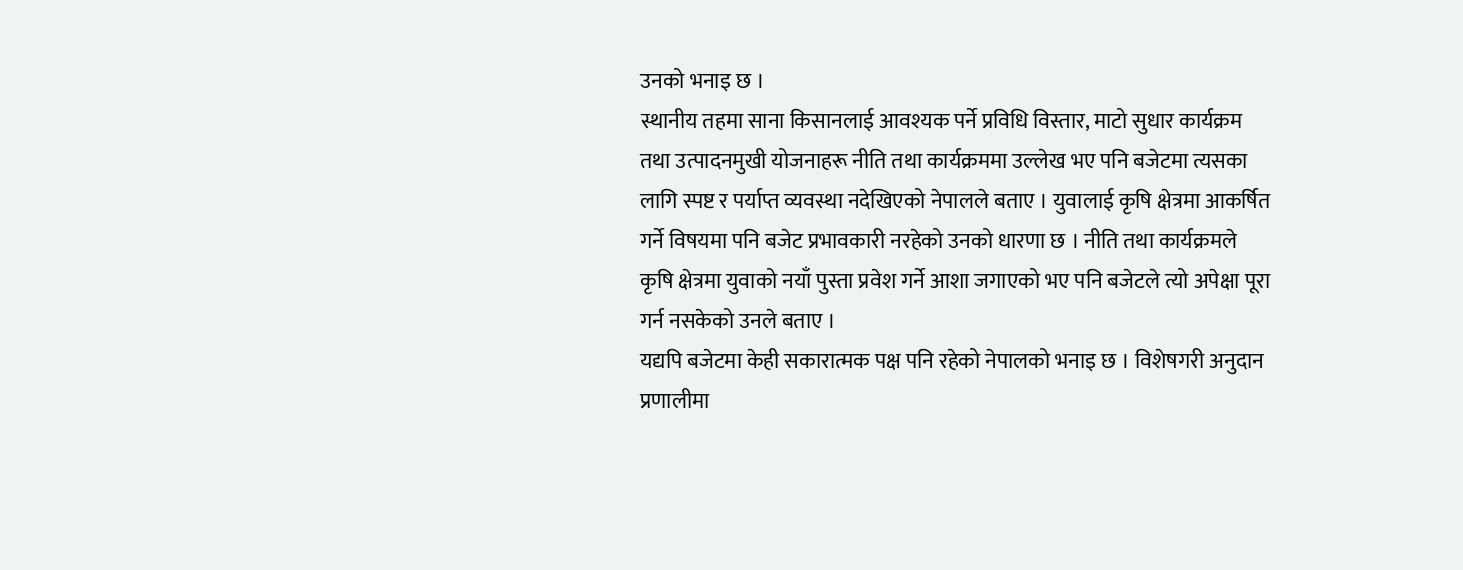उनको भनाइ छ ।
स्थानीय तहमा साना किसानलाई आवश्यक पर्ने प्रविधि विस्तार, माटो सुधार कार्यक्रम तथा उत्पादनमुखी योजनाहरू नीति तथा कार्यक्रममा उल्लेख भए पनि बजेटमा त्यसका लागि स्पष्ट र पर्याप्त व्यवस्था नदेखिएको नेपालले बताए । युवालाई कृषि क्षेत्रमा आकर्षित गर्ने विषयमा पनि बजेट प्रभावकारी नरहेको उनको धारणा छ । नीति तथा कार्यक्रमले कृषि क्षेत्रमा युवाको नयाँ पुस्ता प्रवेश गर्ने आशा जगाएको भए पनि बजेटले त्यो अपेक्षा पूरा गर्न नसकेको उनले बताए ।
यद्यपि बजेटमा केही सकारात्मक पक्ष पनि रहेको नेपालको भनाइ छ । विशेषगरी अनुदान प्रणालीमा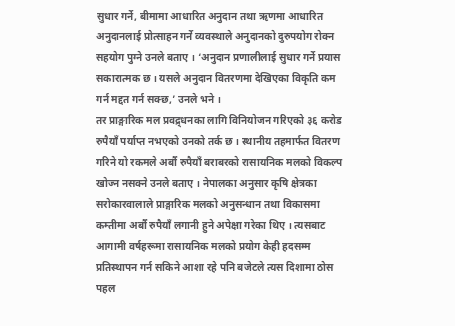सुधार गर्ने, बीमामा आधारित अनुदान तथा ऋणमा आधारित अनुदानलाई प्रोत्साहन गर्ने व्यवस्थाले अनुदानको दुरुपयोग रोक्न सहयोग पुग्ने उनले बताए । ‘अनुदान प्रणालीलाई सुधार गर्ने प्रयास सकारात्मक छ । यसले अनुदान वितरणमा देखिएका विकृति कम गर्न मद्दत गर्न सक्छ,’ उनले भने ।
तर प्राङ्गारिक मल प्रवद्र्धनका लागि विनियोजन गरिएको ३६ करोड रुपैयाँ पर्याप्त नभएको उनको तर्क छ । स्थानीय तहमार्फत वितरण गरिने यो रकमले अर्बौं रुपैयाँ बराबरको रासायनिक मलको विकल्प खोज्न नसक्ने उनले बताए । नेपालका अनुसार कृषि क्षेत्रका सरोकारवालाले प्राङ्गारिक मलको अनुसन्धान तथा विकासमा कम्तीमा अर्बौं रुपैयाँ लगानी हुने अपेक्षा गरेका थिए । त्यसबाट आगामी वर्षहरूमा रासायनिक मलको प्रयोग केही हदसम्म प्रतिस्थापन गर्न सकिने आशा रहे पनि बजेटले त्यस दिशामा ठोस पहल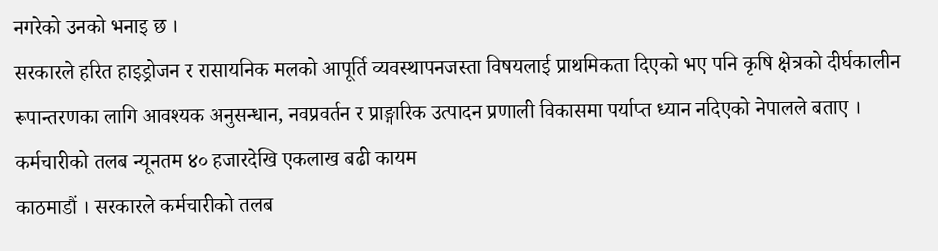नगरेको उनको भनाइ छ ।
सरकारले हरित हाइड्रोजन र रासायनिक मलको आपूर्ति व्यवस्थापनजस्ता विषयलाई प्राथमिकता दिएको भए पनि कृषि क्षेत्रको दीर्घकालीन रूपान्तरणका लागि आवश्यक अनुसन्धान, नवप्रवर्तन र प्राङ्गारिक उत्पादन प्रणाली विकासमा पर्याप्त ध्यान नदिएको नेपालले बताए ।
कर्मचारीको तलब न्यूनतम ४० हजारदेखि एकलाख बढी कायम
काठमाडौं । सरकारले कर्मचारीको तलब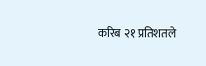करिब २१ प्रतिशतले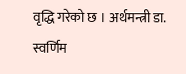वृद्धि गरेको छ । अर्थमन्त्री डा. स्वर्णिम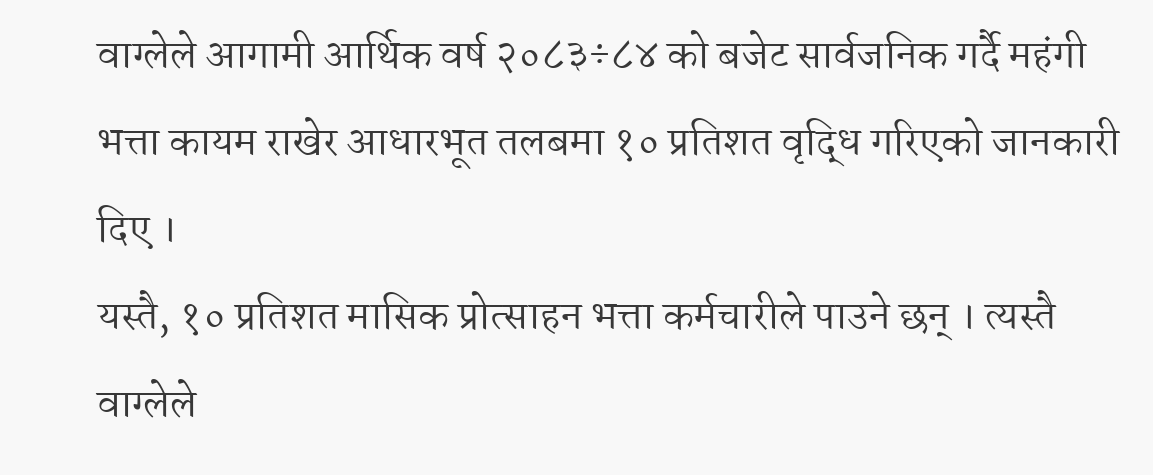वाग्लेले आगामी आर्थिक वर्ष २०८३÷८४ को बजेट सार्वजनिक गर्दै महंगी भत्ता कायम राखेर आधारभूत तलबमा १० प्रतिशत वृद्धि गरिएको जानकारी दिए ।
यस्तै, १० प्रतिशत मासिक प्रोत्साहन भत्ता कर्मचारीले पाउने छन् । त्यस्तै वाग्लेले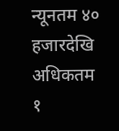न्यूनतम ४० हजारदेखि अधिकतम १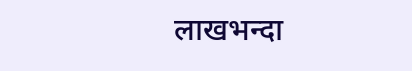लाखभन्दा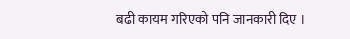बढी कायम गरिएको पनि जानकारी दिए ।